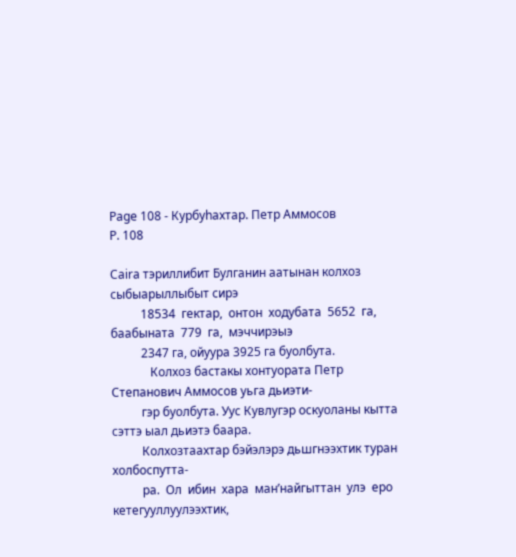Page 108 - Курбуһахтар. Петр Аммосов
P. 108

Caira тэриллибит Булганин аатынан колхоз сыбыарыллыбыт сирэ
          18534  гектар,  онтон  ходубата  5652  га,  баабыната  779  га,  мэччирэыэ
          2347 га, ойуура 3925 га буолбута.
             Колхоз бастакы хонтуората Петр Степанович Аммосов уьга дьиэти-
          гэр буолбута. Уус Кувлугэр оскуоланы кытта сэттэ ыал дьиэтэ баара.
          Колхозтаахтар бэйэлэрэ дьшгнээхтик туран холбоспутта-
          ра.  Ол  ибин  хара  ман’найгыттан  улэ  еро  кетегууллуулээхтик,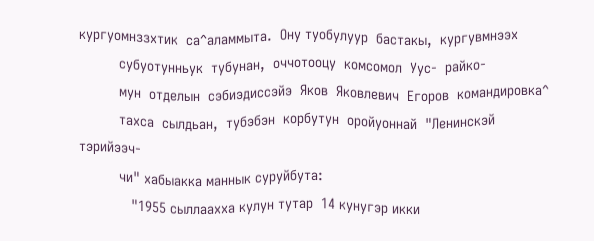кургуомнззхтик  са^аламмыта.  Ону туобулуур  бастакы,  кургувмнээх
          субуотунньук  тубунан,  оччотооцу  комсомол  Уус-  райко-
          мун  отделын  сэбиэдиссэйэ  Яков  Яковлевич  Егоров  командировка^
          тахса  сылдьан,  тубэбэн  корбутун  оройуоннай  "Ленинскэй  тэрийээч-
          чи" хабыакка маннык суруйбута:
             "1955 сыллаахха кулун тутар  14 кунугэр икки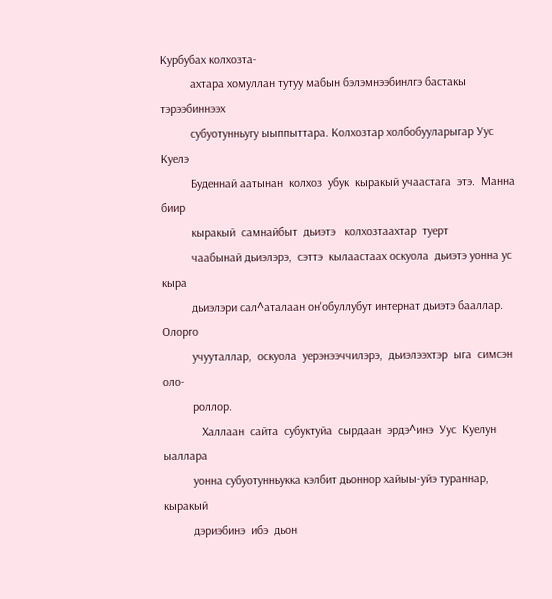Курбубах колхозта-
          ахтара хомуллан тутуу мабын бэлэмнээбинлгэ бастакы тэрээбиннээх
          субуотунньугу ыыппыттара. Колхозтар холбобууларыгар Уус Куелэ
          Буденнай аатынан  колхоз  убук  кыракый учаастага  этэ.  Манна  биир
          кыракый  самнайбыт  дьиэтэ   колхозтаахтар  туерт
          чаабынай дьиэлэрэ,  сэттэ  кылаастаах оскуола  дьиэтэ уонна ус  кыра
          дьиэлэри сал^аталаан он'обуллубут интернат дьиэтэ бааллар. Олорго
          учууталлар,  оскуола  уерэнээччилэрэ,  дьиэлээхтэр  ыга  симсэн  оло-
          роллор.
             Халлаан  сайта  субуктуйа  сырдаан  эрдэ^инэ  Уус  Куелун  ыаллара
          уонна субуотунньукка кэлбит дьоннор хайыы-уйэ тураннар, кыракый
          дэриэбинэ  ибэ  дьон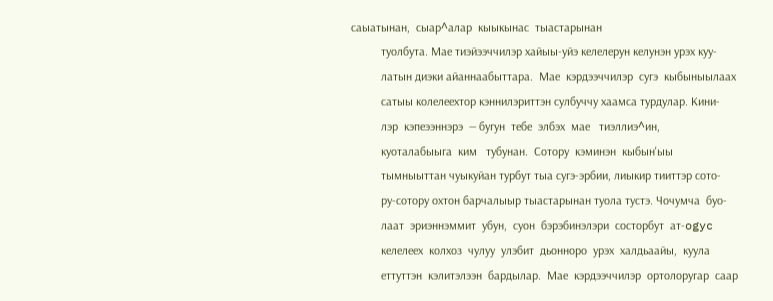саыатынан,  сыар^алар  кыыкынас  тыастарынан
          туолбута. Мае тиэйээччилэр хайыы-уйэ келелерун келунэн урэх куу-
          латын диэки айаннаабыттара.  Мае  кэрдээччилэр  сугэ  кыбыныылаах
          сатыы колелеехтор кэннилэриттэн сулбуччу хаамса турдулар. Кини-
          лэр  кэпеээннэрэ  — бугун  тебе  элбэх  мае   тиэллиэ^ин,
          куоталабыыга  ким   тубунан.  Сотору  кэминэн  кыбын'ыы
          тымныыттан чуыкуйан турбут тыа сугэ-эрбии, лиыкир тииттэр сото-
          ру-сотору охтон барчалыыр тыастарынан туола тустэ. Чочумча  буо-
          лаат  эриэннэммит  убун,  суон  бэрэбинэлэри  состорбут  ат-ogyc
          келелеех  колхоз  чулуу  улэбит  дьонноро  урэх  халдьаайы,  куула
          еттуттэн  кэлитэлээн  бардылар.  Мае  кэрдээччилэр  ортолоругар  саар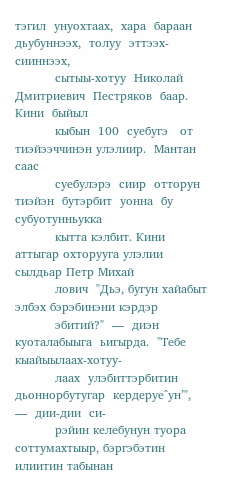тэгил  унуохтаах,  хара  бараан  дьубуннээх,  толуу  эттээх-сииннээх,
          сытыы-хотуу  Николай  Дмитриевич  Пестряков  баар.  Кини  быйыл
          кыбын  100  суебугэ   от  тиэйээччинэн улэлиир.  Мантан  саас
          суебулэрэ  сиир  отторун  тиэйэн  бутэрбит  уонна  бу  субуотунньукка
          кытта кэлбит. Кини аттыгар охторууга улэлии сылдьар Петр Михай
          лович  "Дьэ, бугун хайабыт элбэх бэрэбинэни кэрдэр
          эбитий?"  —  диэн  куоталабыыга  ьигырда.  "Тебе  кыайыылаах-хотуу-
          лаах  улэбиттэрбитин  дьоннорбутугар  кердеруе^ун’",  —  дии-дии  си-
          рэйин келебунун туора соттумахтыыр, бэргэбэтин илиитин табынан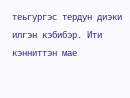теьгургэс тердун диэки илгэн кэбибэр. Ити кэнниттэн мае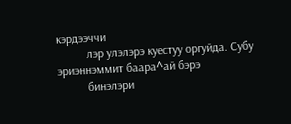кэрдээччи
          лэр улэлэрэ куестуу оргуйда. Субу эриэннэммит баара^ай бэрэ
          бинэлэри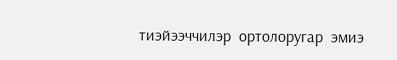тиэйээччилэр  ортолоругар  эмиэ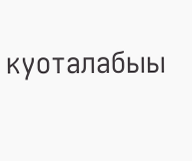куоталабыы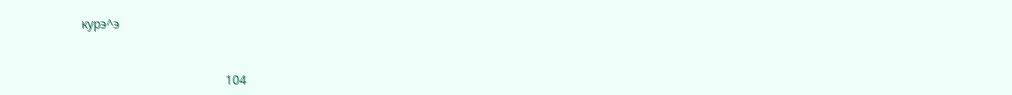курэ^э


                                                104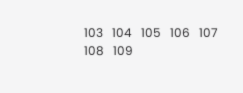103   104   105   106   107   108   109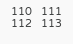110   111   112   113